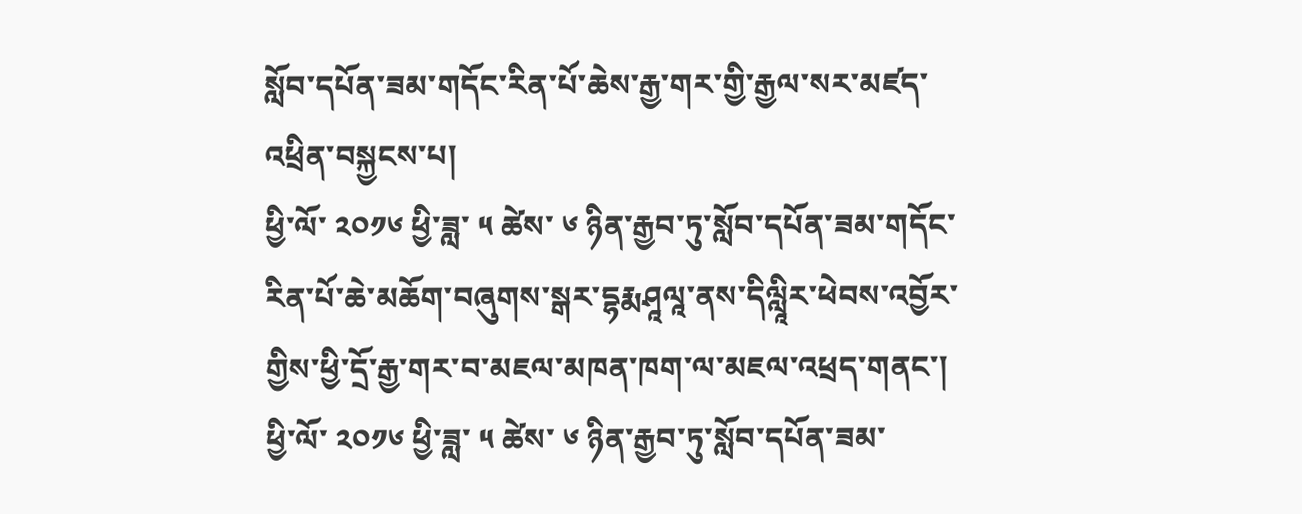སློབ་དཔོན་ཟམ་གདོང་རིན་པོ་ཆེས་རྒྱ་གར་གྱི་རྒྱལ་སར་མཛད་འཕྲིན་བསྐྱངས་པ།
ཕྱི་ལོ་ ༢༠༡༦ ཕྱི་ཟླ་ ༥ ཚེས་ ༦ ཉིན་རྒྱབ་ཏུ་སློབ་དཔོན་ཟམ་གདོང་རིན་པོ་ཆེ་མཆོག་བཞུགས་སྒར་དྷརྨཤཱལཱ་ནས་དིལླཱིར་ཕེབས་འབྱོར་གྱིས་ཕྱི་དྲོ་རྒྱ་གར་བ་མཇལ་མཁན་ཁག་ལ་མཇལ་འཕྲད་གནང་།
ཕྱི་ལོ་ ༢༠༡༦ ཕྱི་ཟླ་ ༥ ཚེས་ ༦ ཉིན་རྒྱབ་ཏུ་སློབ་དཔོན་ཟམ་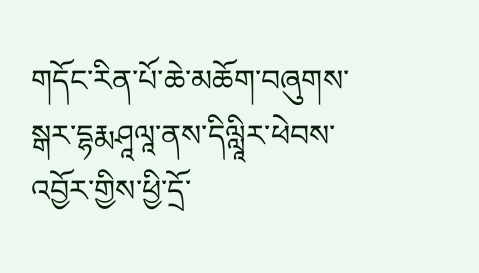གདོང་རིན་པོ་ཆེ་མཆོག་བཞུགས་སྒར་དྷརྨཤཱལཱ་ནས་དིལླཱིར་ཕེབས་འབྱོར་གྱིས་ཕྱི་དྲོ་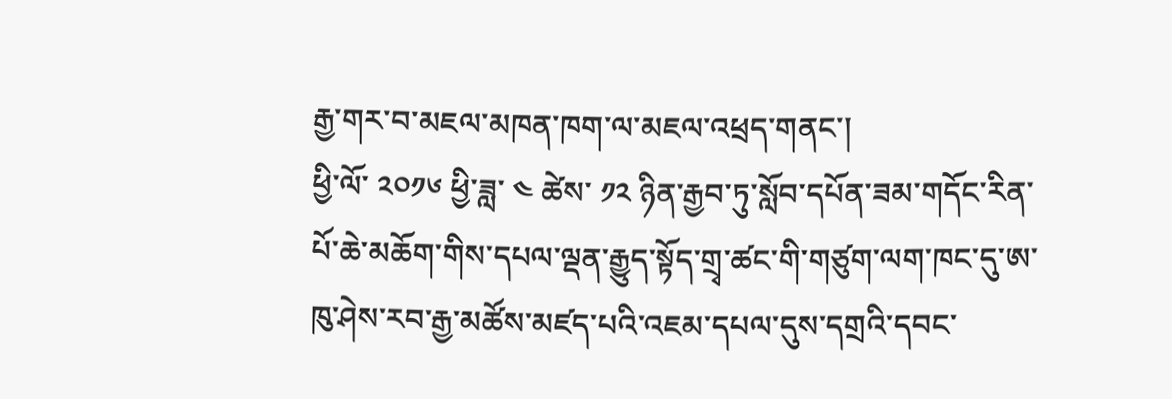རྒྱ་གར་བ་མཇལ་མཁན་ཁག་ལ་མཇལ་འཕྲད་གནང་།
ཕྱི་ལོ་ ༢༠༡༦ ཕྱི་ཟླ་ ༤ ཚེས་ ༡༢ ཉིན་རྒྱབ་ཏུ་སློབ་དཔོན་ཟམ་གདོང་རིན་པོ་ཆེ་མཆོག་གིས་དཔལ་ལྡན་རྒྱུད་སྟོད་གྲྭ་ཚང་གི་གཙུག་ལག་ཁང་དུ་ཨ་ཁུ་ཤེས་རབ་རྒྱ་མཚོས་མཛད་པའི་འཇམ་དཔལ་དུས་དགྲའི་དབང་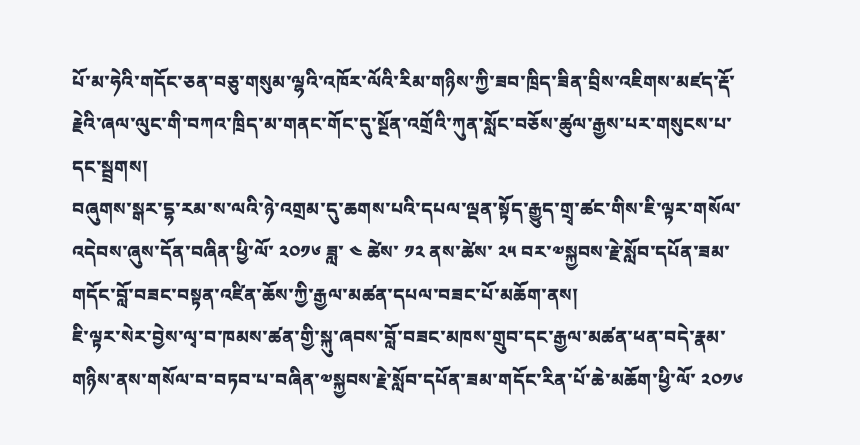པོ་མ་ཧེའི་གདོང་ཅན་བཅུ་གསུམ་ལྷའི་འཁོར་ལོའི་རིམ་གཉིས་ཀྱི་ཟབ་ཁྲིད་ཟིན་བྲིས་འཇིགས་མཛད་རྡོ་རྗེའི་ཞལ་ལུང་གི་བཀའ་ཁྲིད་མ་གནང་གོང་དུ་སྔོན་འགྲོའི་ཀུན་སློང་བཅོས་ཚུལ་རྒྱས་པར་གསུངས་པ་དང་སྦྲགས།
བཞུགས་སྒར་དྷ་རམ་ས་ལའི་ཉེ་འགྲམ་དུ་ཆགས་པའི་དཔལ་ལྡན་སྟོད་རྒྱུད་གྲྭ་ཚང་གིས་ཇི་ལྟར་གསོལ་འདེབས་ཞུས་དོན་བཞིན་ཕྱི་ལོ་ ༢༠༡༦ ཟླ་ ༤ ཚེས་ ༡༢ ནས་ཚེས་ ༢༥ བར་༧སྐྱབས་རྗེ་སློབ་དཔོན་ཟམ་གདོང་བློ་བཟང་བསྟན་འཛིན་ཆོས་ཀྱི་རྒྱལ་མཚན་དཔལ་བཟང་པོ་མཆོག་ནས།
ཇི་ལྟར་སེར་བྱེས་ལྭ་བ་ཁམས་ཚན་གྱི་སྐུ་ཞབས་བློ་བཟང་མཁས་གྲུབ་དང་རྒྱལ་མཚན་ཕན་བདེ་རྣམ་གཉིས་ནས་གསོལ་བ་བཏབ་པ་བཞིན་༧སྐྱབས་རྗེ་སློབ་དཔོན་ཟམ་གདོང་རིན་པོ་ཆེ་མཆོག་ཕྱི་ལོ་ ༢༠༡༦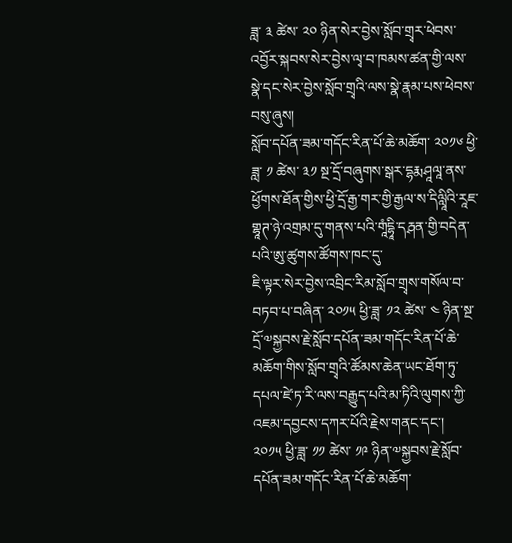ཟླ་ ༣ ཚེས་ ༢༠ ཉིན་སེར་བྱེས་སློབ་གྲྭར་ཕེབས་འབྱོར་སྐབས་སེར་བྱེས་ལྭ་བ་ཁམས་ཚན་གྱི་ལས་སྣེ་དང་སེར་བྱེས་སློབ་གྲྭའི་ལས་སྣེ་རྣམ་པས་ཕེབས་བསུ་ཞུས།
སློབ་དཔོན་ཟམ་གདོང་རིན་པོ་ཆེ་མཆོག་ ༢༠༡༦ ཕྱི་ཟླ་ ༡ ཚེས་ ༣༡ སྔ་དྲོ་བཞུགས་སྒར་དྷརྨཤཱལཱ་ནས་ཕྱོགས་ཐོན་གྱིས་ཕྱི་དྲོ་རྒྱ་གར་གྱི་རྒྱལ་ས་དིལླཱིའི་རཱཇ་གྷཱཊ་ཉེ་འགྲམ་དུ་གནས་པའི་གཱཾདྷཱི་དརྴན་གྱི་བདེན་པའི་ཨུ་ཚུགས་ཚོགས་ཁང་དུ་
ཇི་ལྟར་སེར་བྱེས་འབྲིང་རིམ་སློབ་གྲྭས་གསོལ་བ་བཏབ་པ་བཞིན་ ༢༠༡༥ ཕྱི་ཟླ་ ༡༢ ཚེས་ ༤ ཉིན་སྔ་དྲོ་༧སྐྱབས་རྗེ་སློབ་དཔོན་ཟམ་གདོང་རིན་པོ་ཆེ་མཆོག་གིས་སློབ་གྲྭའི་ཚོམས་ཆེན་ཡང་ཐོག་ཏུ་དཔལ་ཛེ་ཏ་རི་ལས་བརྒྱུད་པའི་མ་ཏིའི་ལུགས་ཀྱི་འཇམ་དབྱངས་དཀར་པོའི་རྗེས་གནང་དང་།
༢༠༡༥ ཕྱི་ཟླ་ ༡༡ ཚེས་ ༡༩ ཉིན་༧སྐྱབས་རྗེ་སློབ་དཔོན་ཟམ་གདོང་རིན་པོ་ཆེ་མཆོག་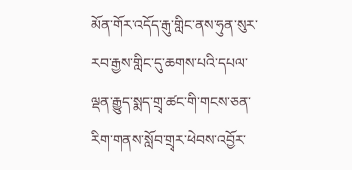མོན་གོར་འདོད་རྒུ་གླིང་ནས་ཧུན་སུར་རབ་རྒྱས་གླིང་དུ་ཆགས་པའི་དཔལ་ལྡན་རྒྱུད་སྨད་གྲྭ་ཚང་གི་གངས་ཅན་རིག་གནས་སློབ་གྲྭར་ཕེབས་འབྱོར་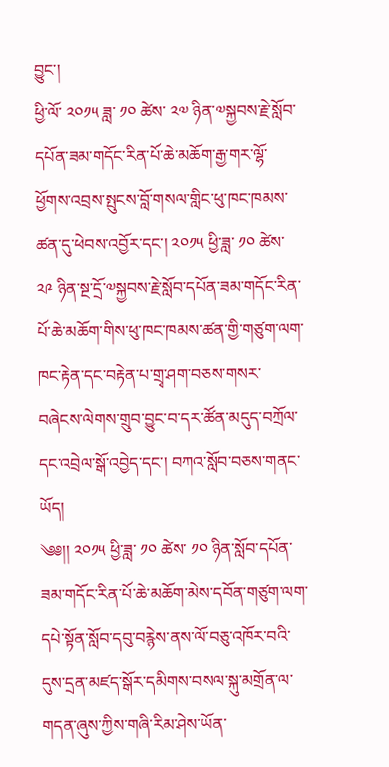བྱུང་།
ཕྱི་ལོ་ ༢༠༡༥ ཟླ་ ༡༠ ཚེས་ ༢༧ ཉིན་༧སྐྱབས་རྗེ་སློབ་དཔོན་ཟམ་གདོང་རིན་པོ་ཆེ་མཆོག་རྒྱ་གར་ལྷོ་ཕྱོགས་འབྲས་སྤུངས་བློ་གསལ་གླིང་ཕུ་ཁང་ཁམས་ཚན་དུ་ཕེབས་འབྱོར་དང་། ༢༠༡༥ ཕྱི་ཟླ་ ༡༠ ཚེས་ ༢༩ ཉིན་སྔ་དྲོ་༧སྐྱབས་རྗེ་སློབ་དཔོན་ཟམ་གདོང་རིན་པོ་ཆེ་མཆོག་གིས་ཕུ་ཁང་ཁམས་ཚན་གྱི་གཙུག་ལག་ཁང་རྟེན་དང་བརྟེན་པ་གྲྭ་ཤག་བཅས་གསར་བཞེངས་ལེགས་གྲུབ་བྱུང་བ་དར་ཚོན་མདུད་བཀྲོལ་དང་འབྲེལ་སྒོ་འབྱེད་དང་། བཀའ་སློབ་བཅས་གནང་ཡོད།
༄༅།། ༢༠༡༥ ཕྱི་ཟླ་ ༡༠ ཚེས་ ༡༠ ཉིན་སློབ་དཔོན་ཟམ་གདོང་རིན་པོ་ཆེ་མཆོག་མེས་དབོན་གཙུག་ལག་དཔེ་སྟོན་སློབ་དབུ་བརྙེས་ནས་ལོ་བཅུ་འཁོར་བའི་དུས་དྲན་མཛད་སྒོར་དམིགས་བསལ་སྐུ་མགྲོན་ལ་གདན་ཞུས་ཀྱིས་གཞི་རིམ་ཤེས་ཡོན་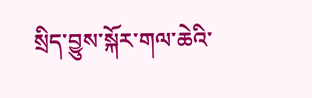སྲིད་བྱུས་སྐོར་གལ་ཆེའི་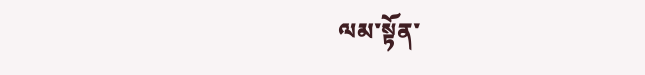ལམ་སྟོན་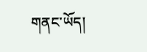གནང་ཡོད།